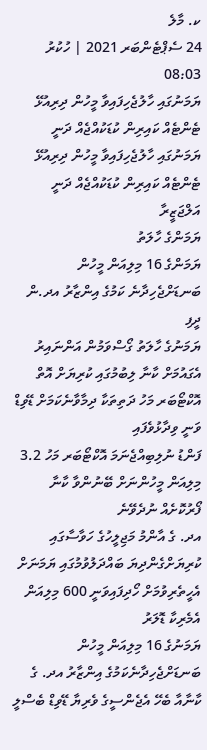ކ. މާލެ
24 ސެޕްޓެންބަރ 2021 | ހުކުރު 08:03
ޔަމަނުގައި ހާލުޖެހިފައިވާ މީހުން ދިރިއުޅޭ ޓެންޓެއް ކައިރިން ކުޑަކުއްޖެއް ދަނީ
ޔަމަނުގައި ހާލުޖެހިފައިވާ މީހުން ދިރިއުޅޭ ޓެންޓެއް ކައިރިން ކުޑަކުއްޖެއް ދަނީ
އަލްޖަޒީރާ
ޔަމަންގެ ހާލަތު
ޔަމަންގެ 16 މިލިއަން މީހުން ބަނޑަށްޖެހިދާނެ ކަމުގެ އިންޒާރު އދ.ން ދީފި
ޔަމަނުގެ ހާލަތު ގޯސްވަމުން އަންނައިރު އެގައުމަށް ކާނާ ލިބުމުގައި ކުރިޔަށް އޮތް އޮކްޓޯބަރ މަހު ދަތިތަކާ ދިމާވާނެކަމަށް ޑޭވިޑް ވަނީ ވިދާޅުވެފައި
ފަންޑު ނުލިބިއްޖެނަމަ އޮކްޓޯބަރ މަހު 3.2 މިލިއަން މީހުންނަށް ބޭނުންވާ ކާނާ ފޯރުކޮށެއް ނުދެވޭނެ
އދ. ގެ އާންމު މަޖިލީހުގެ ހަވާސާގައި ކުރިޔަށްގެންދިޔަ ބައްދަލުވުމުގައި ޔަމަނަށް އެހީތެރިވުމަށް ހޯދިފައިވަނީ 600 މިލިއަން އެމެރިކާ ޑޮލަރު
ޔަމަނުގެ 16 މިލިއަން މީހުން ބަނޑަށްޖެހިދާނެކަމުގެ އިންޒާރު އދ. ގެ ކާނާއާ ބެހޭ އެޖެންސީގެ ވެރިޔާ ޑޭވިޑް ބެސްލީ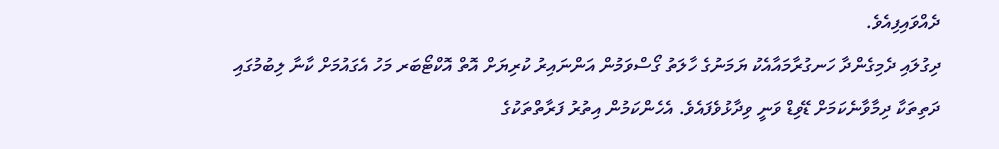ދެއްވައިފިއެވެ.
ދިގުލައި ދެމިގެންދާ ހަނގުރާމައާއެކު ޔަމަނުގެ ހާލަތު ގޯސްވަމުން އަންނައިރު ކުރިޔަށް އޮތް އޮކްޓޯބަރ މަހު އެގައުމަށް ކާނާ ލިބުމުގައި ދަތިތަކާ ދިމާވާނެކަމަށް ޑޭވިޑް ވަނީ ވިދާޅުވެފައެވެ. އެހެންކަމުން އިތުރު ފަރާތްތަކުގެ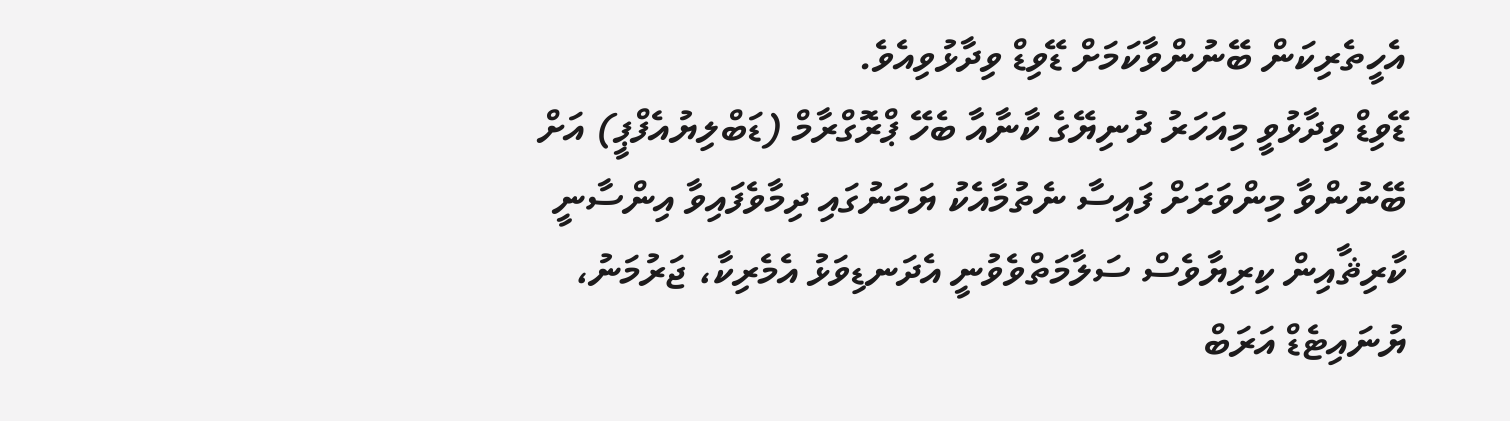އެހީތެރިކަން ބޭނުންވާކަމަށް ޑޭވިޑް ވިދާޅުވިއެވެ.
ޑޭވިޑް ވިދާޅުވީ މިއަހަރު ދުނިޔޭގެ ކާނާއާ ބެހޭ ޕްރޮގްރާމް (ޑަބްލިޔުއެފްޕީ) އަށް ބޭނުންވާ މިންވަރަށް ފައިސާ ނެތުމާއެކު ޔަމަނުގައި ދިމާވެފައިވާ އިންސާނީ ކާރިޘާއިން ކިރިޔާވެސް ސަލާމަތްވެވުނީ އެދަނޑިވަޅު އެމެރިކާ، ޖަރުމަނު، ޔުނައިޓެޑް އަރަބް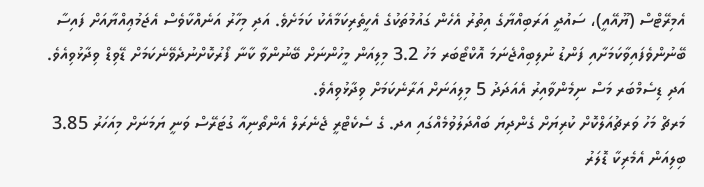އެމިރޭޓްސް (ޔޫއޭއީ)، ސައުދީ އަރަބިއްޔާގެ އިތުރު އެހެން ގައުމުތަކުގެ އެހީތެރިކަމާއެކު ކަމަށެވެ. އަދި މިހާރު އަނެއްކާވެސް އެޖަމުޢިއްޔާއަށް ފައިސާ ބޭނުންވެފައިވާކަމަށާއި ފަންޑު ނުލިބިއްޖެނަމަ އޮކްޓޯބަރ މަހު 3.2 މިލިއަން މީހުންނަށް ބޭނުންވާ ކާނާ ފޯރުކޮށްނުދެވޭނެކަމަށް ޑޭވިޑް ވިދާޅުވިއެވެ. އަދި ޑިސެމްބަރ މަސް ނިމެންވާއިރު އެއަދަދު 5 މިލިއަނަށް އަރާނެކަމަށް ވިދާޅުވިއެވެ.
މަރޗް މަހު ވަރޗުއަލްކޮށް ކުރިޔަށް ގެންދިޔަ ބައްދަލުވުމެއްގައި އދ. ގެ ސެކެޓްރީ ޖެނެރަލް އެންތޯނިއާ ގުޓަރޭސް ވަނީ ޔަމަނަށް މިއަހަރު 3.85 ބިލިއަން އެމެރިކާ ޑޮލަރު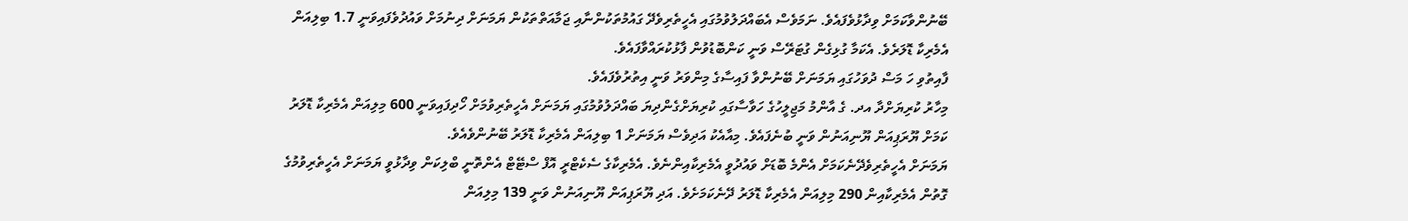ބޭނުންވާކަމަށް ވިދާޅުވެފައެވެ. ނަމަވެސް އެބައްދަލުވުމުގައި އެހީތެރިވެދޭ ގައުމުތަކުންނާއި ޖަމާއަތްތަކުން ޔަމަނަށް ދިނުމަށް ވައުދުވެފައިވަނީ 1.7 ބިލިއަން އެމެރިކާ ޑޮލަރެވެ. އެކަމާ ގުޅިގެން ގުޓަރޭސް ވަނީ ކަންބޮޑުވުން ފާޅުކުރައްވާފައެވެ.
ފާއިތުވި ހަ މަސް ދުވަހުގައި ޔަމަނަށް ބޭނުންވާ ފައިސާގެ މިންވަރު ވަނީ އިތުރުވެފައެވެ.
މިހާރު ކުރިޔަށްދާ އދ. ގެ އާންމު މަޖިލީހުގެ ހަވާސާގައި ކުރިޔަށްގެންދިޔަ ބައްދަލުވުމުގައި ޔަމަނަށް އެހީތެރިވުމަށް ހޯދިފައިވަނީ 600 މިލިއަން އެމެރިކާ ޑޮލަރު ކަމަށް ޔޫރަޕިއަން ޔޫނިއަނުން ވަނީ ބުނެފައެވެ. މިއާއެކު އަދިވެސް ޔަމަނަށް 1 ބިލިއަން އެމެރިކާ ޑޮލަރު ބޭނުންވެއެވެ.
ޔަމަނަށް އެހީތެރިވެދޭނެކަމަށް އެންމެ ބޮޑަށް ވައުދުވީ އެމެރިކާއިންނެވެ. އެމެރިކާގެ ސެކެޓްރީ އޮފް ސްޓޭޓް އެންތޮނީ ބްލިކަން ވިދާޅުވީ ޔަމަނަށް އެހީތެރިވުމުގެ ގޮތުން އެމެރިކާއިން 290 މިލިއަން އެމެރިކާ ޑޮލަރު ދޭނެކަމަށެވެ. އަދި ޔޫރަޕިއަން ޔޫނިއަނުން ވަނީ 139 މިލިއަން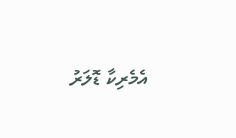އެމެރިކާ ޑޮލަރު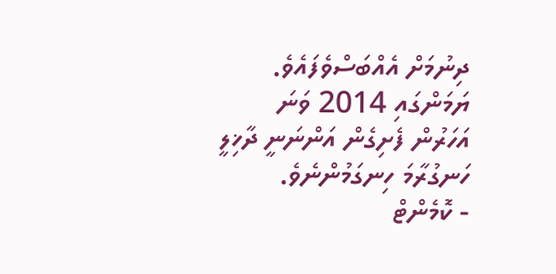ދިނުމަށް އެއްބަސްވެފައެވެ.
ޔަމަންގައި 2014 ވަނަ އަހަރުން ފެށިގެން އަންނަނީ ދާޚިލީ ހަނގުރާމަ ހިނގަމުންނެވެ.
- ކޮމެންޓް